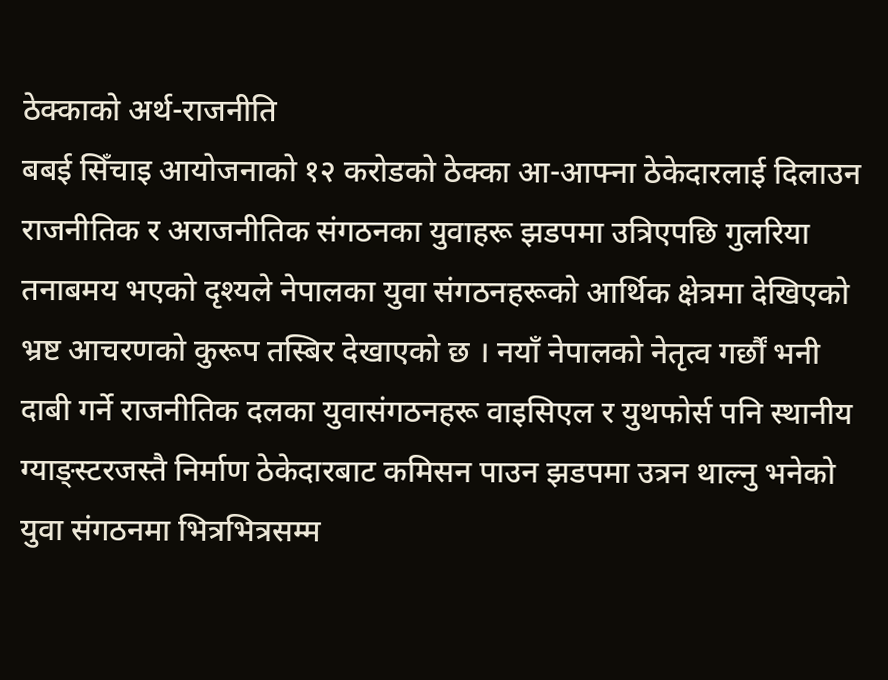ठेक्काको अर्थ-राजनीति
बबई सिँचाइ आयोजनाको १२ करोडको ठेक्का आ-आफ्ना ठेकेदारलाई दिलाउन राजनीतिक र अराजनीतिक संगठनका युवाहरू झडपमा उत्रिएपछि गुलरिया तनाबमय भएको दृश्यले नेपालका युवा संगठनहरूको आर्थिक क्षेत्रमा देखिएको भ्रष्ट आचरणको कुरूप तस्बिर देखाएको छ । नयाँ नेपालको नेतृत्व गर्छौं भनी दाबी गर्ने राजनीतिक दलका युवासंगठनहरू वाइसिएल र युथफोर्स पनि स्थानीय ग्याङ्स्टरजस्तै निर्माण ठेकेदारबाट कमिसन पाउन झडपमा उत्रन थाल्नु भनेको युवा संगठनमा भित्रभित्रसम्म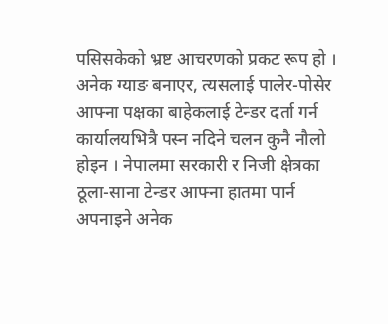पसिसकेको भ्रष्ट आचरणको प्रकट रूप हो ।
अनेक ग्याङ बनाएर, त्यसलाई पालेर-पोसेर आफ्ना पक्षका बाहेकलाई टेन्डर दर्ता गर्न कार्यालयभित्रै पस्न नदिने चलन कुनै नौलो होइन । नेपालमा सरकारी र निजी क्षेत्रका ठूला-साना टेन्डर आफ्ना हातमा पार्न अपनाइने अनेक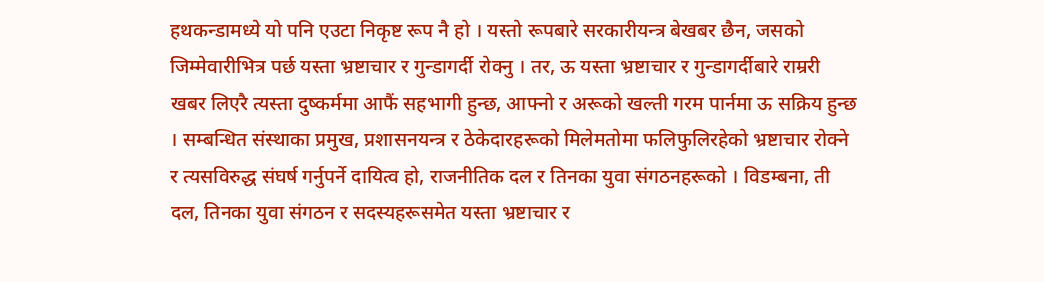हथकन्डामध्ये यो पनि एउटा निकृष्ट रूप नै हो । यस्तो रूपबारे सरकारीयन्त्र बेखबर छैन, जसको जिम्मेवारीभित्र पर्छ यस्ता भ्रष्टाचार र गुन्डागर्दी रोक्नु । तर, ऊ यस्ता भ्रष्टाचार र गुन्डागर्दीबारे राम्ररी खबर लिएरै त्यस्ता दुष्कर्ममा आफैं सहभागी हुन्छ, आफ्नो र अरूको खल्ती गरम पार्नमा ऊ सक्रिय हुन्छ । सम्बन्धित संस्थाका प्रमुख, प्रशासनयन्त्र र ठेकेदारहरूको मिलेमतोमा फलिफुलिरहेको भ्रष्टाचार रोक्ने र त्यसविरुद्ध संघर्ष गर्नुपर्ने दायित्व हो, राजनीतिक दल र तिनका युवा संगठनहरूको । विडम्बना, ती दल, तिनका युवा संगठन र सदस्यहरूसमेत यस्ता भ्रष्टाचार र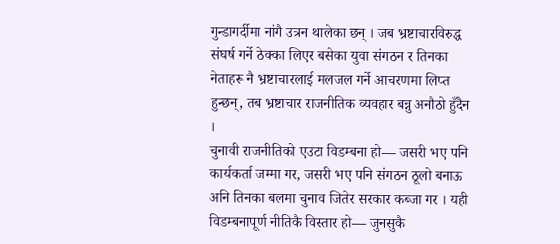गुन्डागर्दीमा नांगै उत्रन थालेका छन् । जब भ्रष्टाचारविरुद्ध संघर्ष गर्ने ठेक्का लिएर बसेका युवा संगठन र तिनका नेताहरू नै भ्रष्टाचारलाई मलजल गर्ने आचरणमा लिप्त हुन्छन्, तब भ्रष्टाचार राजनीतिक व्यवहार बन्नु अनौठो हुँदैन ।
चुनावी राजनीतिको एउटा विडम्बना हो— जसरी भए पनि कार्यकर्ता जम्मा गर, जसरी भए पनि संगठन ठूलो बनाऊ अनि तिनका बलमा चुनाव जितेर सरकार कब्जा गर । यही विडम्बनापूर्ण नीतिकै विस्तार हो— जुनसुकै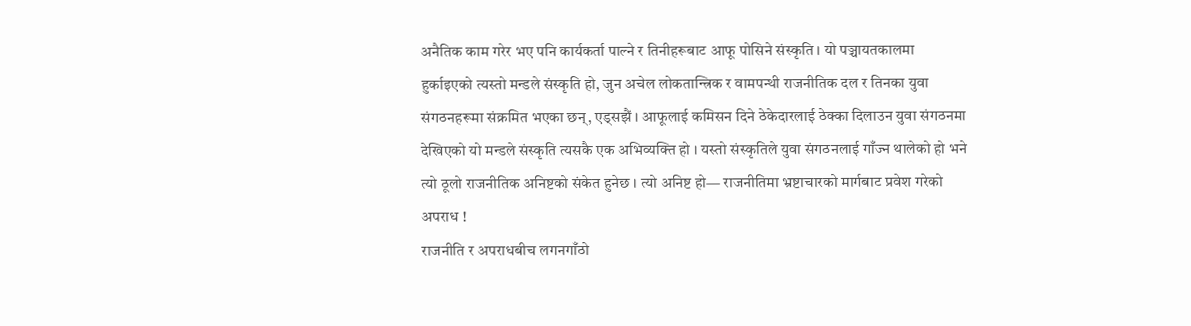अनैतिक काम गरेर भए पनि कार्यकर्ता पाल्ने र तिनीहरूबाट आफू पोसिने संस्कृति । यो पञ्चायतकालमा हुर्काइएको त्यस्तो मन्डले संस्कृति हो, जुन अचेल लोकतान्त्रिक र वामपन्थी राजनीतिक दल र तिनका युवा संगठनहरूमा संक्रमित भएका छन्, एड्सझैं । आफूलाई कमिसन दिने ठेकेदारलाई ठेक्का दिलाउन युवा संगठनमा देखिएको यो मन्डले संस्कृति त्यसकै एक अभिव्यक्ति हो । यस्तो संस्कृतिले युवा संगठनलाई गाँज्न थालेको हो भने त्यो ठूलो राजनीतिक अनिष्टको संकेत हुनेछ । त्यो अनिष्ट हो— राजनीतिमा भ्रष्टाचारको मार्गबाट प्रवेश गरेको अपराध !
राजनीति र अपराधबीच लगनगाँठो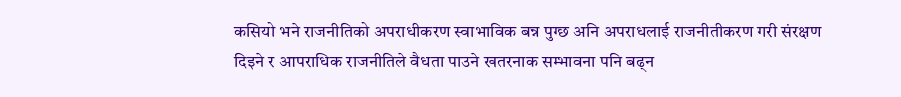कसियो भने राजनीतिको अपराधीकरण स्वाभाविक बन्न पुग्छ अनि अपराधलाई राजनीतीकरण गरी संरक्षण दिइने र आपराधिक राजनीतिले वैधता पाउने खतरनाक सम्भावना पनि बढ्न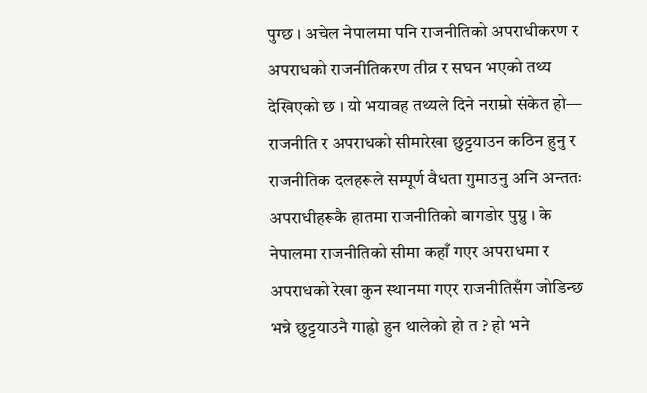पुग्छ । अचेल नेपालमा पनि राजनीतिको अपराधीकरण र अपराधको राजनीतिकरण तीव्र र सघन भएको तथ्य देखिएको छ । यो भयावह तथ्यले दिने नराम्रो संकेत हो— राजनीति र अपराधको सीमारेखा छुट्टयाउन कठिन हुनु र राजनीतिक दलहरूले सम्पूर्ण वैधता गुमाउनु अनि अन्ततः अपराधीहरूकै हातमा राजनीतिको बागडोर पुग्नु । के नेपालमा राजनीतिको सीमा कहाँ गएर अपराधमा र अपराधको रेखा कुन स्थानमा गएर राजनीतिसँग जोडिन्छ भन्ने छुट्टयाउनै गाह्रो हुन थालेको हो त ? हो भने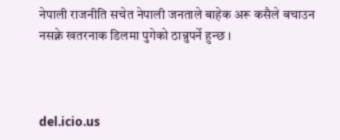नेपाली राजनीति सचेत नेपाली जनताले बाहेक अरू कसैले बचाउन नसक्ने खतरनाक डिलमा पुगेको ठान्नुपर्ने हुन्छ ।



del.icio.us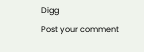Digg
Post your comment